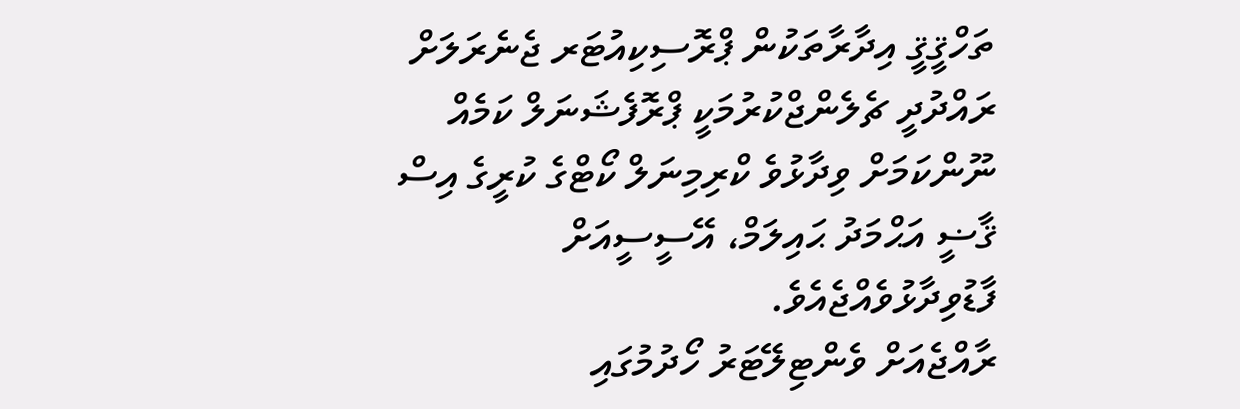ތަހްޤީޤީ އިދާރާތަކުން ޕްރޮސިކިއުޓަރ ޖެނެރަލަށް ރައްދުދީ ޗެލެންޖްކުރުމަކީ ޕްރޮފެޝަނަލް ކަމެއް ނޫންކަމަށް ވިދާޅުވެ ކްރިމިނަލް ކޯޓްގެ ކުރީގެ އިސް ޤާޟީ އަޙްމަދު ޙައިލަމް، އޭސީސީއަށް ފާޑުވިދާޅުވެއްޖެއެވެ.
ރާއްޖެއަށް ވެންޓިލޭޓަރު ހޯދުމުގައި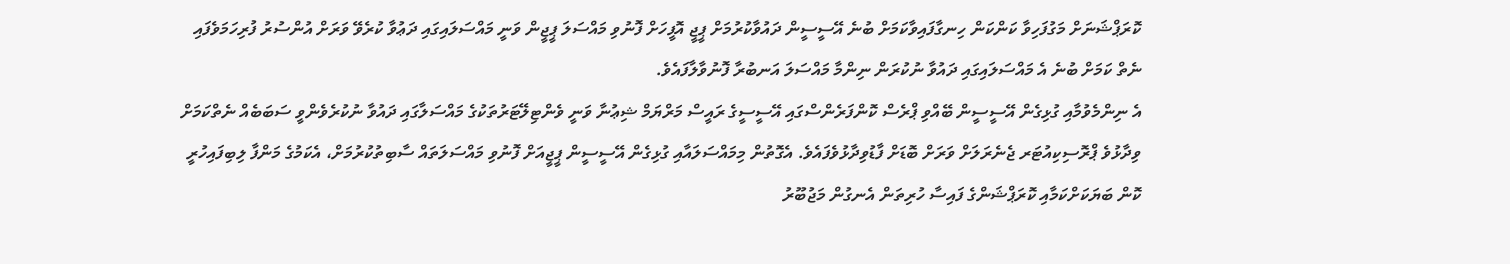ކޮރަޕްޝަނަށް މަގުފަހިވާ ކަންކަން ހިނގާފައިވާކަމަށް ބުނެ އޭސީސީން ދައުވާކުރުމަށް ޕީޖީ އޮފީހަށް ފޮނުވި މައްސަލަ ޕީޖީން ވަނީ މައްސަލައިގައި ދަޢުވާ ކުރެވޭ ވަރަށް އުންސުރު ފުރިހަމަވެފައި ނެތް ކަމަށް ބުނެ އެ މައްސަލައިގައި ދައުވާ ނުކުރަން ނިންމާ މައްސަލަ އަނބުރާ ފޮނުވާލާފައެވެ.
އެ ނިންމެވުމާއި ގުޅިގެން އޭސީސީން ބޭއްވި ޕްރެސް ކޮންފަރެންސްގައި އޭސީސީގެ ރައީސް މަރްޔަމް ޝިޢުނާ ވަނީ ވެންޓިލޭޓަރުތަކުގެ މައްސަލާގައި ދައުވާ ނުކުރެވެންވީ ސަބަބެއް ނެތްކަމަށް ވިދާޅުވެ ޕްރޮސިކިއުޓަރ ޖެނެރަލަށް ވަރަށް ބޮޑަށް ފާޑުވިދާޅުވެފައެވެ. އެގޮތުން މިމައްސަލައާއި ގުޅިގެން އޭސީސީން ޕީޖީއަށް ފޮނުވި މައްސަލަތައް ސާބިތުކުރުމަށް، އެކަމުގެ މަންފާ ލިބިފައިހުރީ ކޮން ބަޔަކަށްކަމާއި ކޮރަޕްޝަންގެ ފައިސާ ހުރިތަން އެނގުން މަޖުބޫރު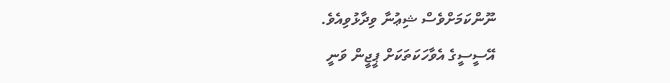ނޫންކަމަށްވެސް ޝިޢުނާ ވިދާޅުވިއެވެ.
އޭސީސީގެ އެވާހަކަތަކަށް ޕީޖީން ވަނީ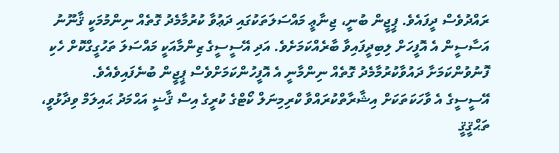ރައްދުވެސް ދީފައެވެ. ޕީޖީން ބުނީ، ޖިނާޢީ މައްސަލަތަކުގައި ދަޢުވާ ކުރުމާމެދު ގޮތެއް ނިންމުމަކީ ޤާނޫނު އަސާސީން އެ އޮފީހަށް ލިބިދީފައިވާ ބާރެއްކަމަށެވެ. އަދި އޭސީސީގެ ޒިންމާއަކީ މައްސަލަ ތަހުގީގްކޮށް ހެކި ފޮނުވުންކަމަށާ ދައުވާކުރުމާމެދު ގޮތެއް ނިންމާނީ އެ އޮފީހުންކަމަށްވެސް ޕީޖީން ބުނެފައިވެއެވެ.
އޭސީސީގެ އެ ވާހަކަތަކަށް އިޝާރާތްކުރައްވާ ކްރިމިނަލް ކޯޓްގެ ކުރީގެ އިސް ޤާޟީ އަޙްމަދު ޙައިލަމް ވިދާޅުވީ، ތަޙްޤީޤީ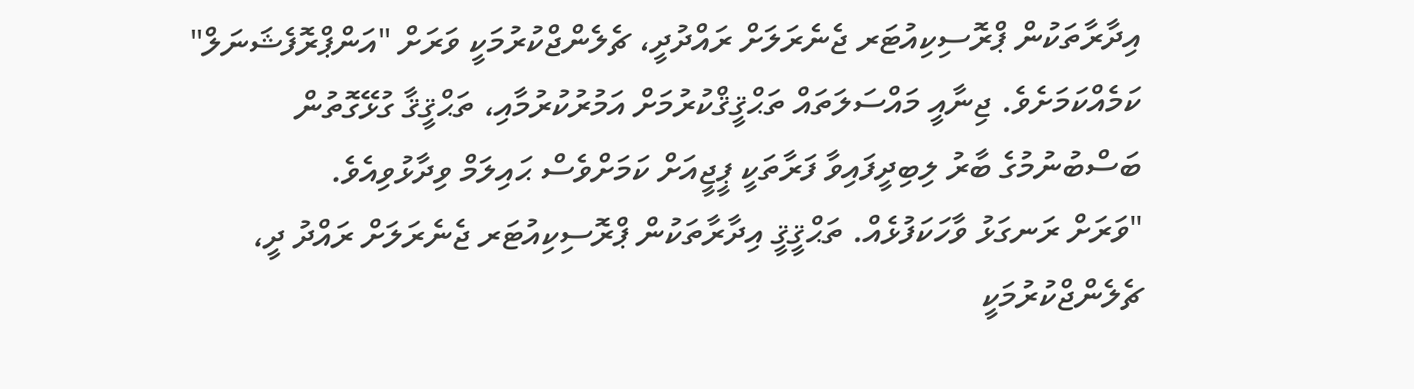އިދާރާތަކުން ޕްރޮސިކިއުޓަރ ޖެނެރަލަށް ރައްދުދީ، ޗެލެންޖްކުރުމަކީ ވަރަށް "އަންޕްރޮފެޝަނަލް" ކަމެއްކަމަށެވެ. ޖިނާއީ މައްސަލަތައް ތަޙްޤީޤްކުރުމަށް އަމުރުކުރުމާއި، ތަޙްޤީޤާ ގުޅޭގޮތުން ބަސްބުނުމުގެ ބާރު ލިބިދީފައިވާ ފަރާތަކީ ޕީޖީއަށް ކަމަށްވެސް ޙައިލަމް ވިދާޅުވިއެވެ.
"ވަރަށް ރަނގަޅު ވާހަކަފުޅެއް. ތަޙްޤީޤީ އިދާރާތަކުން ޕްރޮސިކިއުޓަރ ޖެނެރަލަށް ރައްދު ދީ، ޗެލެންޖްކުރުމަކީ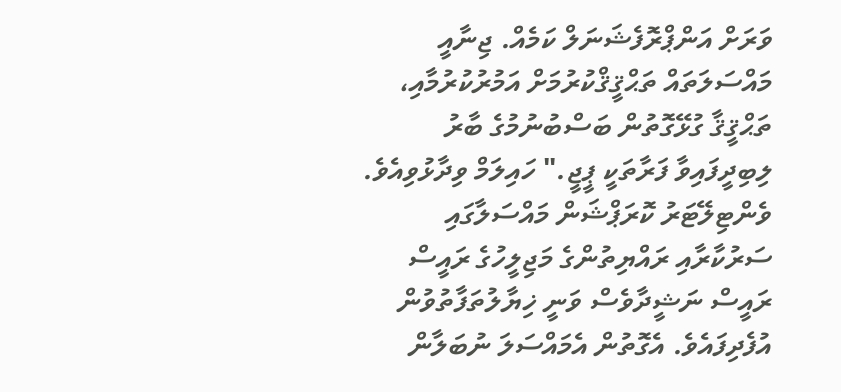ވަރަށް އަންޕްރޮފެޝަނަލް ކަމެއް. ޖިނާއީ މައްސަލަތައް ތަޙްޤީޤްކުރުމަށް އަމުރުކުރުމާއި، ތަޙްޤީޤާ ގުޅޭގޮތުން ބަސްބުނުމުގެ ބާރު ލިބިދީފައިވާ ފަރާތަކީ ޕީޖީ." ހައިލަމް ވިދާޅުވިއެވެ.
ވެންޓިލޭޓަރު ކޮރަޕްޝަން މައްސަލާގައި ސަރުކާރާއި ރައްޔިތުންގެ މަޖިލީހުގެ ރައީސް ރައީސް ނަޝީދާވެސް ވަނީ ޚިޔާލުތަފާތުވުން އުފެދިފައެވެ. އެގޮތުން އެމައްސަލަ ނުބަލާން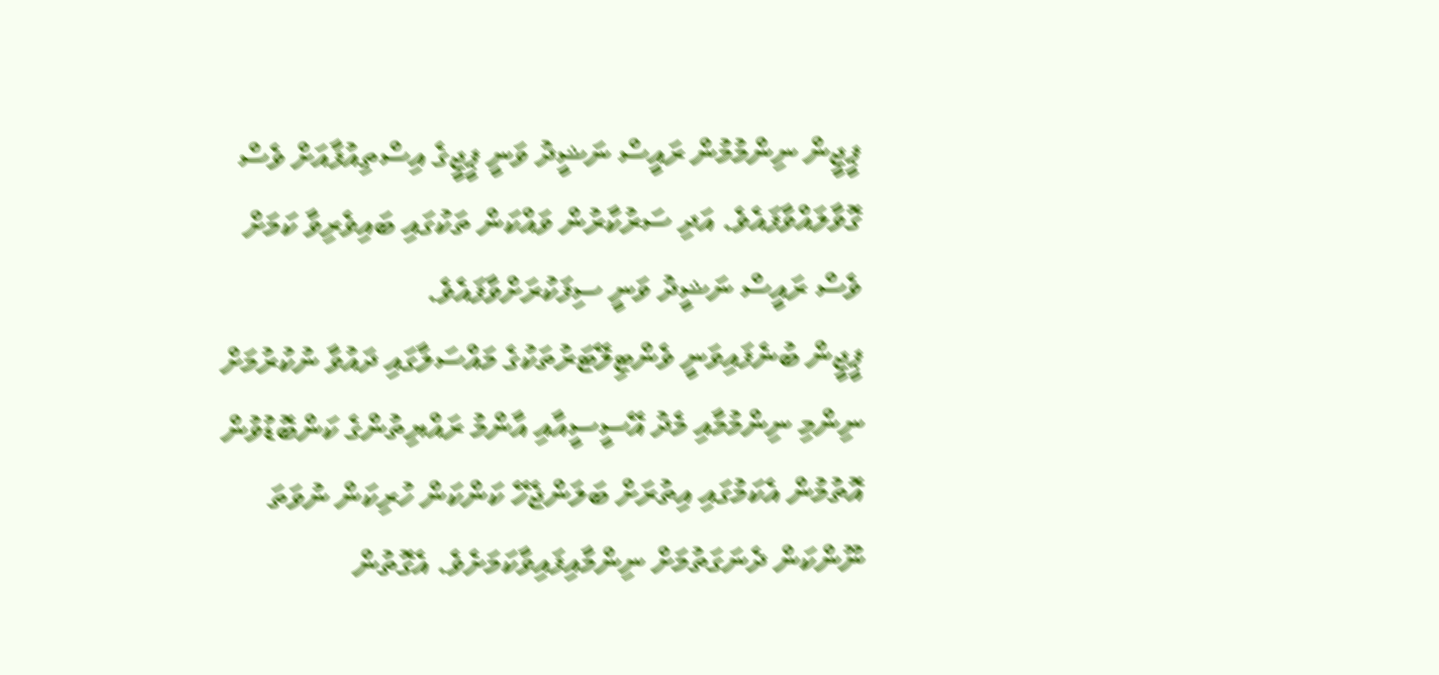ޕީޖީން ނިންމުމުން ރައީސް ނަޝީދު ވަނީ ޕީޖީގެ އިސްތިއުފާއަށް ވެސް ގޮވާލައްވާފައެވެ. އަދި ސަރުކާރުން ވައްކަން ތަކުގައި ބައިވެރިވާ ކަމަށް ވެސް ރައީސް ނަޝީދު ވަނީ ސިފަކުރަށްވާފައެވެ.
ޕީޖީން ބުނެފައިވަނީ ވެންޓިލޭޓަރުތަކުގެ މައްސަލާގައި ދައުވާ ނުކުރުމަށް ނިންމި ނިންމުމާއި މެދު އޭސީސީއާއި އާންމު ރައްޔިތުންގެ ކަންބޮޑުވުން އޮތުމުން އެކަމުގައި އިތުރަށް ބަލަންޖެހޭ ކަންކަން ހުރިކަން ނުވަތަ ނޫންކަން ދެނަގަތުމަށް ނިންމާއިފައިވާކަމަށެވެ. އެގޮތުން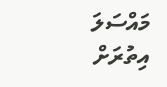މައްސަލަ އިތުރަށް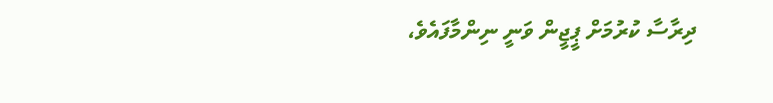ދިރާސާ ކުރުމަށް ޕީޖީން ވަނީ ނިންމާފައެވެ،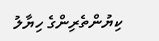ކިޔުންތެރިންގެ ހިޔާލު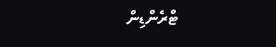ޓްރެންޑިން